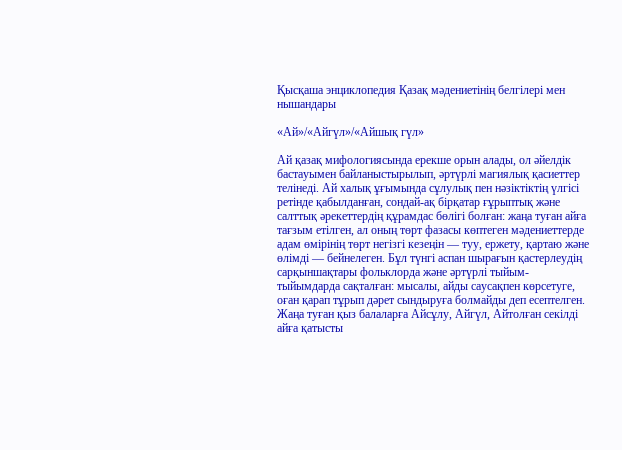Қысқаша энциклопедия Қазақ мәдениетінің белгілері мен нышандары

«Ай»/«Айгүл»/«Айшық гүл»

Ай қазақ мифологиясында ерекше орын алады, ол әйелдік бастауымен байланыстырылып, әртүрлі магиялық қасиеттер телінеді. Ай халық ұғымында сұлулық пен нәзіктіктің үлгісі ретінде қабылданған, сондай-ақ бірқатар ғұрыптық және салттық әрекеттердің құрамдас бөлігі болған: жаңа туған айға тағзым етілген, ал оның төрт фазасы көптеген мәдениеттерде адам өмірінің төрт негізгі кезеңін — туу, ержету, қартаю және өлімді — бейнелеген. Бұл түнгі аспан шырағын қастерлеудің сарқыншақтары фольклорда және әртүрлі тыйым-тыйымдарда сақталған: мысалы, айды саусақпен көрсетуге, оған қарап тұрып дәрет сындыруға болмайды деп есептелген. Жаңа туған қыз балаларға Айсұлу, Айгүл, Айтолған секілді айға қатысты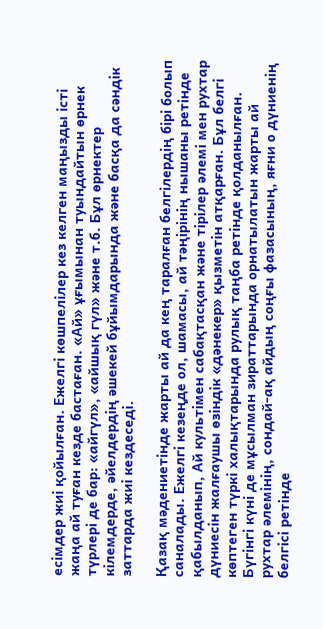есімдер жиі қойылған. Ежелгі көшпелілер кез келген маңызды істі жаңа ай туған кезде бастаған. «Ай» ұғымынан туындайтын өрнек түрлері де бар: «айгүл», «айшық гүл» және т.б. Бұл өрнектер кілемдерде, әйелдердің әшекей бұйымдарында және басқа да сәндік заттарда жиі кездеседі.

Қазақ мәдениетінде жарты ай да кең таралған белгілердің бірі болып саналады. Ежелгі кезеңде ол, шамасы, ай тәңірінің нышаны ретінде қабылданып, Ай культімен сабақтасқан және тірілер әлемі мен рухтар дүниесін жалғаушы өзіндік «дәнекер» қызметін атқарған. Бұл белгі көптеген түркі халықтарында рулық таңба ретінде қолданылған. Бүгінгі күні де мұсылман зираттарында орнатылатын жарты ай рухтар әлемінің, сондай-ақ айдың соңғы фазасының, яғни о дүниенің белгісі ретінде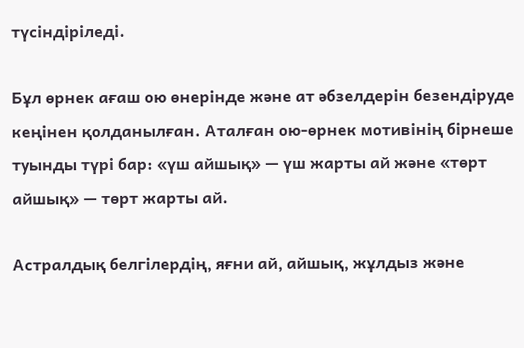түсіндіріледі.

Бұл өрнек ағаш ою өнерінде және ат әбзелдерін безендіруде кеңінен қолданылған. Аталған ою-өрнек мотивінің бірнеше туынды түрі бар: «үш айшық» — үш жарты ай және «төрт айшық» — төрт жарты ай.

Астралдық белгілердің, яғни ай, айшық, жұлдыз және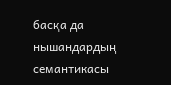басқа да нышандардың семантикасы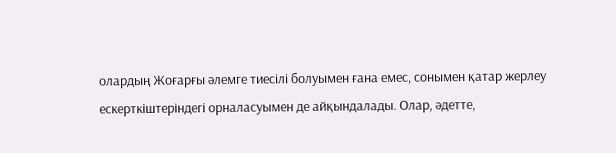олардың Жоғарғы әлемге тиесілі болуымен ғана емес, сонымен қатар жерлеу ескерткіштеріндегі орналасуымен де айқындалады. Олар, әдетте,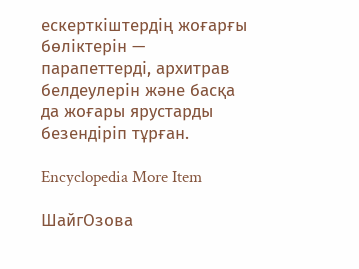ескерткіштердің жоғарғы бөліктерін — парапеттерді, архитрав белдеулерін және басқа да жоғары ярустарды безендіріп тұрған.

Encyclopedia More Item

ШайгОзова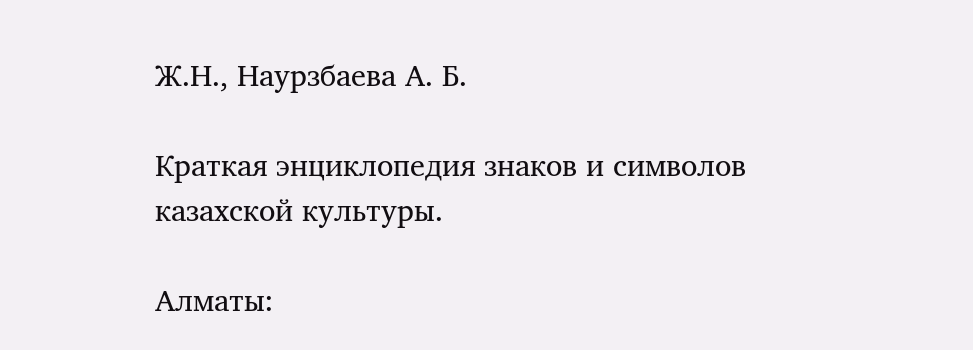Ж.Н., Наурзбаева А. Б.

Краткая энциклопедия знаков и символов казахской культуры.

Алматы: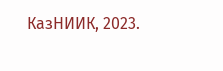КазНИИК, 2023.